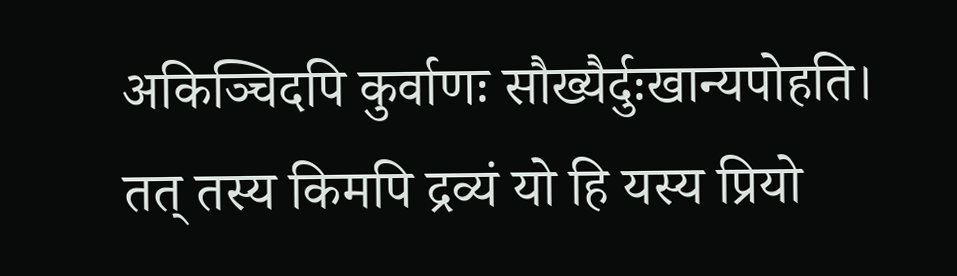अकिञ्चिदपि कुर्वाणः सौख्यैर्दुःखान्यपोहति।
तत् तस्य किमपि द्रव्यं यो हि यस्य प्रियो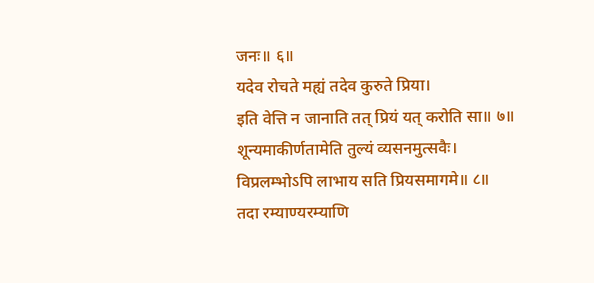जनः॥ ६॥
यदेव रोचते मह्यं तदेव कुरुते प्रिया।
इति वेत्ति न जानाति तत् प्रियं यत् करोति सा॥ ७॥
शून्यमाकीर्णतामेति तुल्यं व्यसनमुत्सवैः।
विप्रलम्भोऽपि लाभाय सति प्रियसमागमे॥ ८॥
तदा रम्याण्यरम्याणि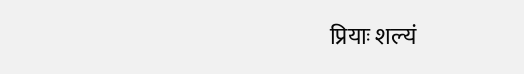प्रियाः शल्यं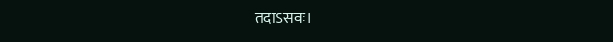तदाऽसवः।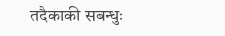तदैकाकी सबन्धुः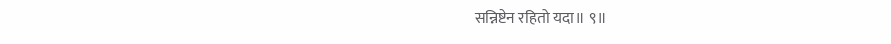सन्निष्टेन रहितो यदा॥ ९॥